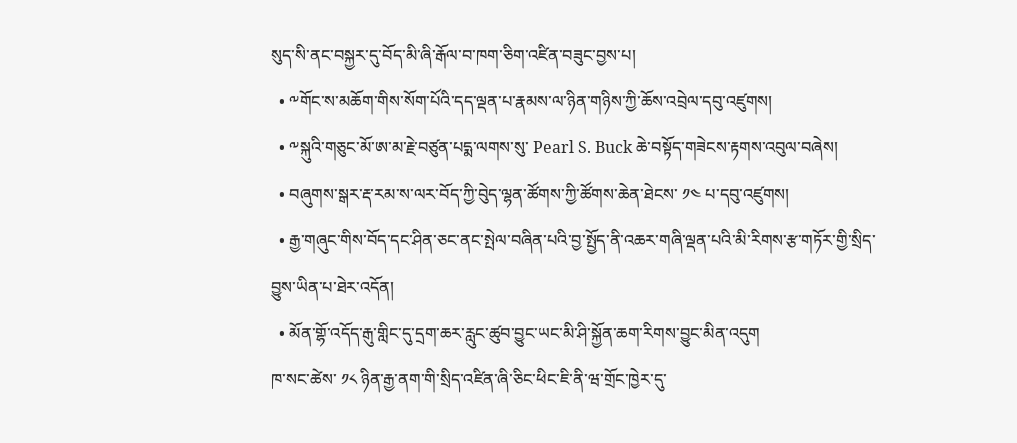སུད་སི་ནང་བསྐྱར་དུ་བོད་མི་ཞི་རྒོལ་བ་ཁག་ཅིག་འཛིན་བཟུང་བྱས་པ།
  • ༸གོང་ས་མཆོག་གིས་སོག་པོའི་དད་ལྡན་པ་རྣམས་ལ་ཉིན་གཉིས་ཀྱི་ཆོས་འབྲེལ་དབུ་འཛུགས།
  • ༸སྐུའི་གཅུང་མོ་ཨ་མ་རྗེ་བཙུན་པདྨ་ལགས་སུ་ Pearl S. Buck ཆེ་བསྟོད་གཟེངས་རྟགས་འབུལ་བཞེས།
  • བཞུགས་སྒར་རྡ་རམ་ས་ལར་བོད་ཀྱི་བེུད་ལྷན་ཚོགས་ཀྱི་ཚོགས་ཆེན་ཐེངས་ ༡༤ པ་དབུ་འཛུགས།
  • རྒྱ་གཞུང་གིས་བོད་དང་ཤིན་ཅང་ནང་སྤེལ་བཞིན་པའི་བྱ་སྤྱོད་ནི་འཆར་གཞི་ལྡན་པའི་མི་རིགས་རྩ་གཏོར་གྱི་སྲིད་བྱུས་ཡིན་པ་ཐེར་འདོན།
  • མོན་གྷོ་འདོད་རྒུ་གླིང་དུ་དྲག་ཆར་རླུང་ཚུབ་བྱུང་ཡང་མི་ཤི་སྐྱོན་ཆག་རིགས་བྱུང་མིན་འདུག
ཁ་སང་ཚེས་ ༡༨ ཉིན་རྒྱ་ནག་གི་སྲིད་འཛིན་ཞི་ཅིང་ཕིང་ཇི་ནི་ཝ་གྲོང་ཁྱེར་དུ་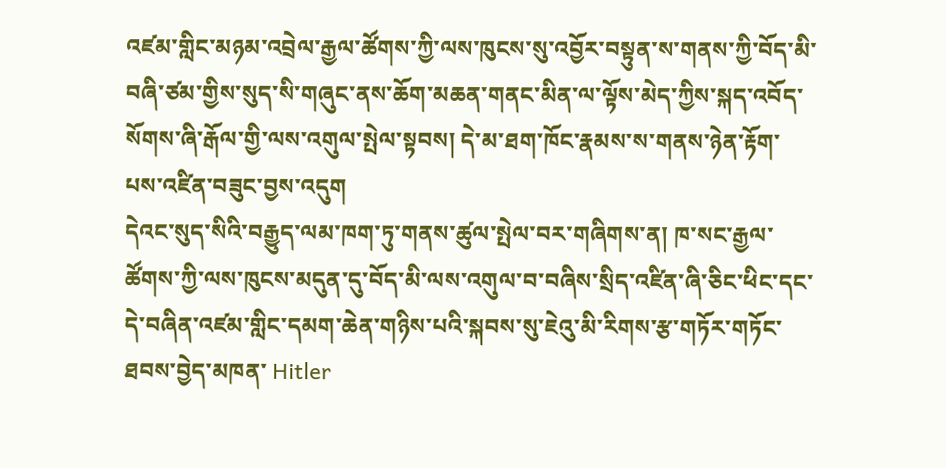འཛམ་གླིང་མཉམ་འབྲེལ་རྒྱལ་ཚོགས་ཀྱི་ལས་ཁུངས་སུ་འབྱོར་བསྟུན་ས་གནས་ཀྱི་བོད་མི་བཞི་ཙམ་གྱིས་སུད་སི་གཞུང་ནས་ཆོག་མཆན་གནང་མིན་ལ་ལྟོས་མེད་ཀྱིས་སྐད་འབོད་སོགས་ཞི་རྒོལ་གྱི་ལས་འགུལ་སྤེལ་སྟབས། དེ་མ་ཐག་ཁོང་རྣམས་ས་གནས་ཉེན་རྟོག་པས་འཛིན་བཟུང་བྱས་འདུག
དེའང་སུད་སིའི་བརྒྱུད་ལམ་ཁག་ཏུ་གནས་ཚུལ་སྤེལ་བར་གཞིགས་ན། ཁ་སང་རྒྱལ་ཚོགས་ཀྱི་ལས་ཁུངས་མདུན་དུ་བོད་མི་ལས་འགུལ་བ་བཞིས་སྲིད་འཛིན་ཞི་ཅིང་ཕིང་དང་དེ་བཞིན་འཛམ་གླིང་དམག་ཆེན་གཉིས་པའི་སྐབས་སུ་ཇེའུ་མི་རིགས་རྩ་གཏོར་གཏོང་ཐབས་བྱེད་མཁན་ Hitler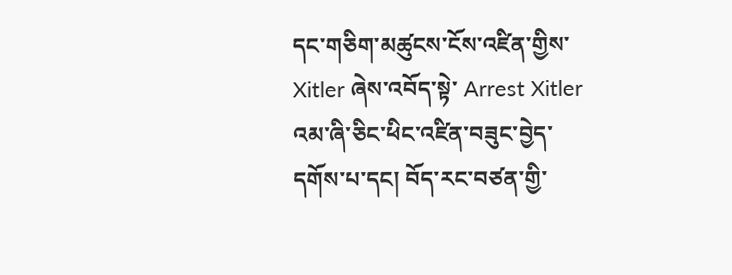དང་གཅིག་མཚུངས་ངོས་འཛིན་གྱིས་ Xitler ཞེས་འབོད་སྟེ་ Arrest Xitler འམ་ཞི་ཅིང་ཕིང་འཛིན་བཟུང་བྱེད་དགོས་པ་དང། བོད་རང་བཙན་གྱི་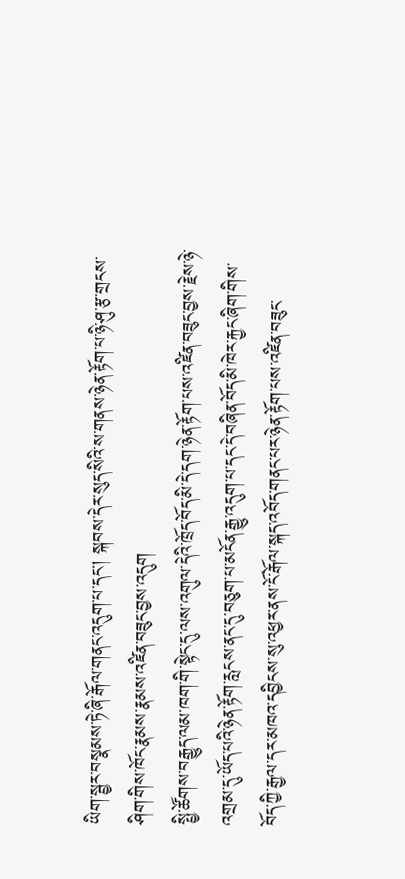ཡིག་སྦྱར་བསྣམས་ཏེ་ཞི་རྒོལ་གནང་འདུག་པ་དང། སྐབས་དེར་སུད་སིའི་ས་གནས་ཉེན་རྟོག་པ་ཉི་ཤུ་རྩ་གྲངས་ཤིག་གིས་ཁོང་རྣམས་རྣམས་འཛིན་བཟུང་བྱས་འདུག
སྤྱི་ཚོགས་བརྒྱུད་ལམ་ཁག་གི་སྟེང་དུ་ལས་འགུལ་དེའི་ཁྲོད་བོད་མི་དེ་དག་ཉེན་རྟོག་པས་འཛིན་བཟུང་བྱས་རྗེས་ཉེ་འགྲམ་དུ་ཡོད་པའི་ཉེན་རྟོག་རླངས་ནང་དུ་བཅུག་པ་མངོན་རྒྱུ་འདུག་པ་དང་དེ་བཞིན་བོད་མི་ཁེར་རྐྱང་ཞིག་གིས་བོད་ཀྱི་རྒྱལ་དར་མཁའ་དབྱིངས་སུ་འཕྱར་ནས་ངོ་རྒོལ་སྐད་འབོད་གནང་པར་ཉེན་རྟོག་པས་འཛིན་བཟུང་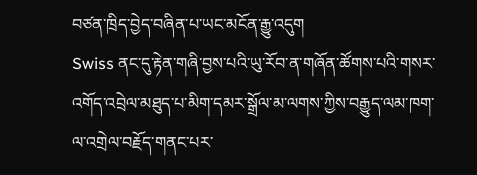བཙན་ཁྲིད་བྱེད་བཞིན་པ་ཡང་མངོན་རྒྱུ་འདུག
Swiss ནང་དུ་རྟེན་གཞི་བྱས་པའི་ཡུ་རོབ་ན་གཞོན་ཚོགས་པའི་གསར་འགོད་འབྲེལ་མཐུད་པ་མིག་དམར་སྒྲོལ་མ་ལགས་ཀྱིས་བརྒྱུད་ལམ་ཁག་ལ་འགྲེལ་བརྗོད་གནང་པར་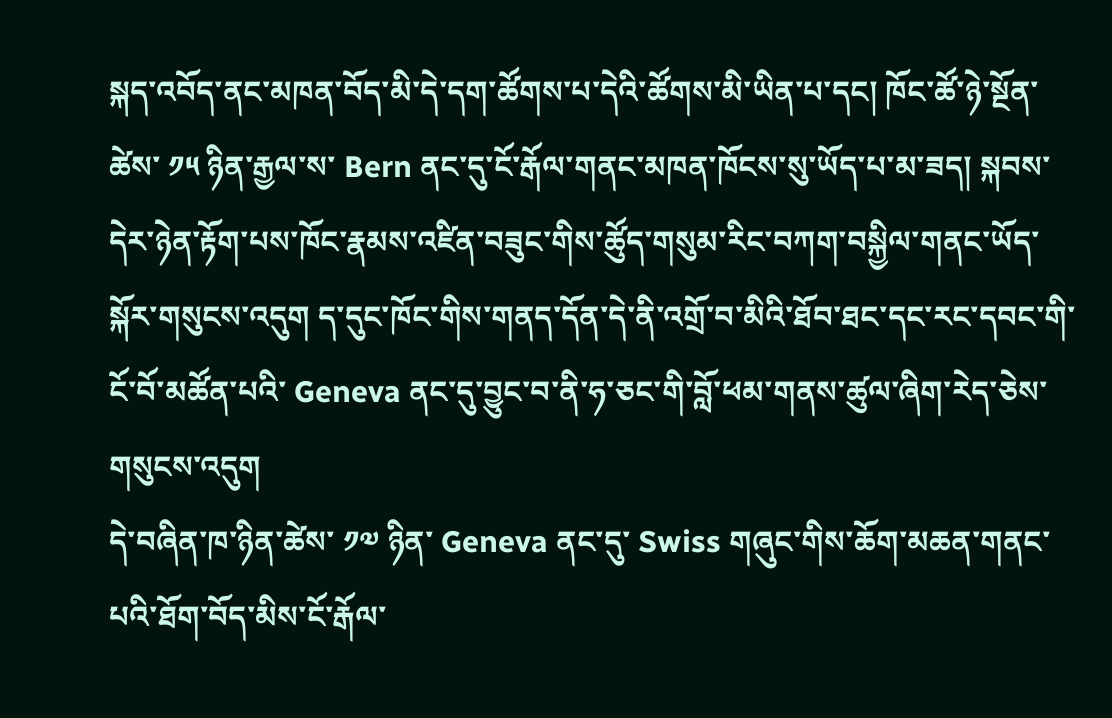སྐད་འབོད་ནང་མཁན་བོད་མི་དེ་དག་ཚོགས་པ་དེའི་ཚོགས་མི་ཡིན་པ་དང། ཁོང་ཚོ་ཉེ་སྔོན་ཚེས་ ༡༥ ཉིན་རྒྱལ་ས་ Bern ནང་དུ་ངོ་རྒོལ་གནང་མཁན་ཁོངས་སུ་ཡོད་པ་མ་ཟད། སྐབས་དེར་ཉེན་རྟོག་པས་ཁོང་རྣམས་འཛིན་བཟུང་གིས་ཚོུད་གསུམ་རིང་བཀག་བསྐྱིལ་གནང་ཡོད་སྐོར་གསུངས་འདུག ད་དུང་ཁོང་གིས་གནད་དོན་དེ་ནི་འགྲོ་བ་མིའི་ཐོབ་ཐང་དང་རང་དབང་གི་ངོ་བོ་མཚོན་པའི་ Geneva ནང་དུ་བྱུང་བ་ནི་ཧ་ཅང་གི་བློ་ཕམ་གནས་ཚུལ་ཞིག་རེད་ཅེས་གསུངས་འདུག
དེ་བཞིན་ཁ་ཉིན་ཚེས་ ༡༧ ཉིན་ Geneva ནང་དུ་ Swiss གཞུང་གིས་ཆོག་མཆན་གནང་པའི་ཐོག་བོད་མིས་ངོ་རྒོལ་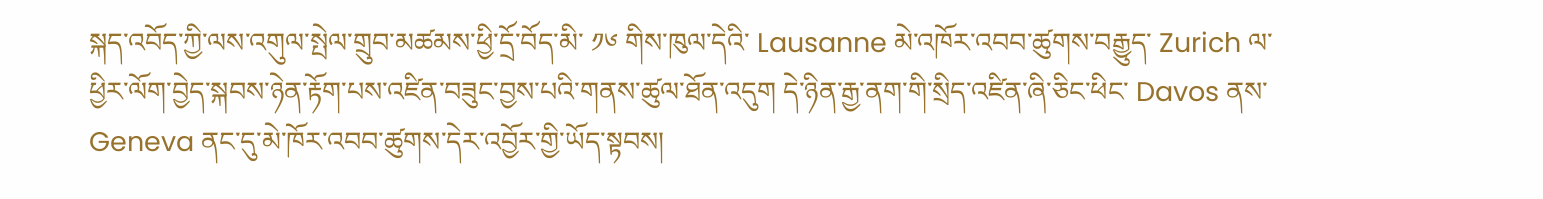སྐད་འབོད་ཀྱི་ལས་འགུལ་སྤེལ་གྲུབ་མཚམས་ཕྱི་དྲོ་བོད་མི་ ༡༦ གིས་ཁུལ་དེའི་ Lausanne མེ་འཁོར་འབབ་ཚུགས་བརྒྱུད་ Zurich ལ་ཕྱིར་ལོག་བྱེད་སྐབས་ཉེན་རྟོག་པས་འཛིན་བཟུང་བྱས་པའི་གནས་ཚུལ་ཐོན་འདུག དེ་ཉིན་རྒྱ་ནག་གི་སྲིད་འཛིན་ཞི་ཅིང་ཕིང་ Davos ནས་ Geneva ནང་དུ་མེ་ཁོར་འབབ་ཚུགས་དེར་འབྱོར་གྱི་ཡོད་སྟབས།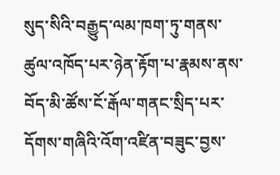སུད་སིའི་བརྒྱུད་ལམ་ཁག་ཏུ་གནས་ཚུལ་འཁོད་པར་ཉེན་རྟོག་པ་རྣམས་ནས་བོད་མི་ཚོས་ངོ་རྒོལ་གནང་སྲིད་པར་དོགས་གཞིའི་འོག་འཛིན་བཟུང་བྱས་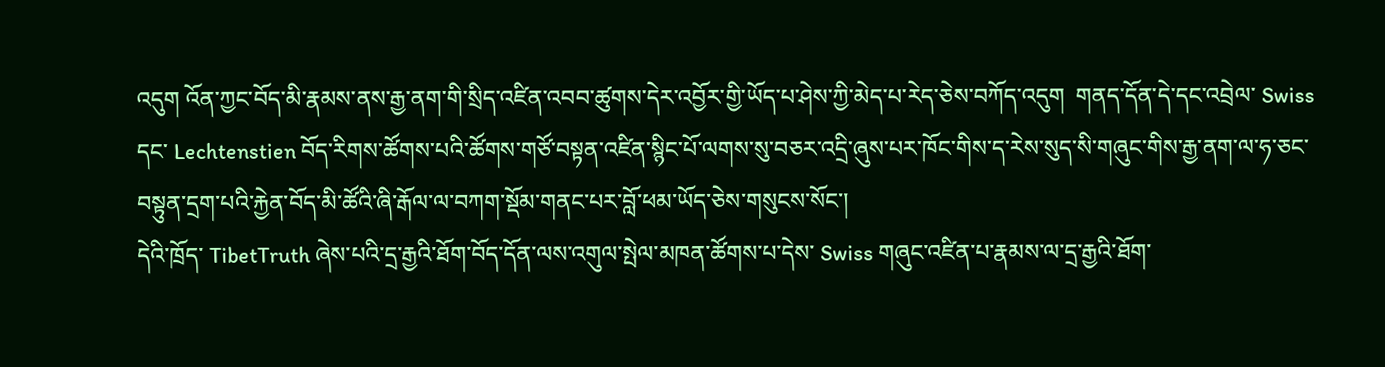འདུག འོན་ཀྱང་བོད་མི་རྣམས་ནས་རྒྱ་ནག་གི་སྲིད་འཛིན་འབབ་ཚུགས་དེར་འབྱོར་གྱི་ཡོད་པ་ཤེས་ཀྱི་མེད་པ་རེད་ཅེས་བཀོད་འདུག  གནད་དོན་དེ་དང་འབྲེལ་ Swiss དང་ Lechtenstien བོད་རིགས་ཚོགས་པའི་ཚོགས་གཙོ་བསྟན་འཛིན་སྙིང་པོ་ལགས་སུ་བཅར་འདྲི་ཞུས་པར་ཁོང་གིས་ད་རེས་སུད་སི་གཞུང་གིས་རྒྱ་ནག་ལ་ཧ་ཅང་བསྟུན་དྲག་པའི་རྐྱེན་བོད་མི་ཚོའི་ཞི་རྒོལ་ལ་བཀག་སྡོམ་གནང་པར་བློ་ཕམ་ཡོད་ཅེས་གསུངས་སོང་།
དེའི་ཁྲོད་ TibetTruth ཞེས་པའི་དྲ་རྒྱའི་ཐོག་བོད་དོན་ལས་འགུལ་སྤེལ་མཁན་ཚོགས་པ་དེས་ Swiss གཞུང་འཛིན་པ་རྣམས་ལ་དྲ་རྒྱའི་ཐོག་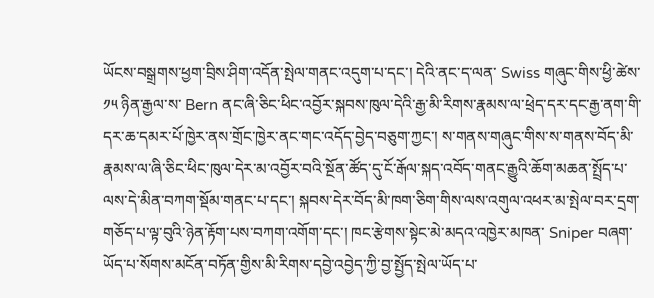ཡོངས་བསྒྲགས་ཕྱག་བྲིས་ཤིག་འདོན་སྤེལ་གནང་འདུག་པ་དང་། དེའི་ནང་ད་ལན་ Swiss གཞུང་གིས་ཕྱི་ཚེས་ ༡༥ ཉིན་རྒྱལ་ས་ Bern ནང་ཞི་ཅིང་ཕིང་འབྱོར་སྐབས་ཁུལ་དེའི་རྒྱ་མི་རིགས་རྣམས་ལ་ཕྲེད་དར་དང་རྒྱ་ནག་གི་དར་ཆ་དམར་པོ་ཁྱེར་ནས་གྲོང་ཁྱེར་ནང་གང་འདོད་བྱེད་བཅུག་ཀྱང་། ས་གནས་གཞུང་གིས་ས་གནས་བོད་མི་རྣམས་ལ་ཞི་ཅིང་ཕིང་ཁུལ་དེར་མ་འབྱོར་བའི་སྔོན་ཚོད་དུ་ངོ་རྒོལ་སྐད་འབོད་གནང་རྒྱུའི་ཆོག་མཆན་སྤྲོད་པ་ལས་དེ་མིན་བཀག་སྡོམ་གནང་པ་དང་། སྐབས་དེར་བོད་མི་ཁག་ཅིག་གིས་ལས་འགུལ་འཕར་མ་སྤེལ་བར་དྲག་གཅོད་པ་ལྟ་བུའི་ཉེན་རྟོག་པས་བཀག་འགོག་དང་། ཁང་རྩེགས་སྟེང་མེ་མདའ་འཁྱེར་མཁན་ Sniper བཞག་ཡོད་པ་སོགས་མངོན་བཏོན་གྱིས་མི་རིགས་དབྱེ་འབྱེད་ཀྱི་བྱ་སྤྱོད་སྤེལ་ཡོད་པ་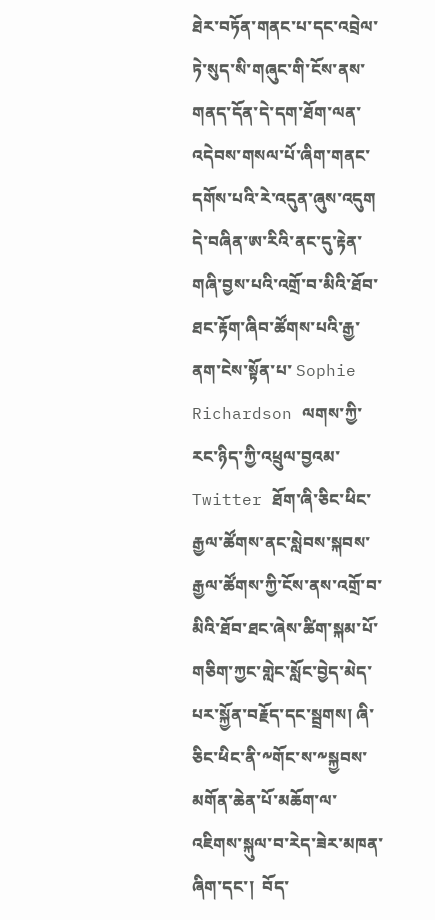ཐེར་བཏོན་གནང་པ་དང་འབྲེལ་ཏེ་སུད་སི་གཞུང་གི་ངོས་ནས་གནད་དོན་དེ་དག་ཐོག་ལན་འདེབས་གསལ་པོ་ཞིག་གནང་དགོས་པའི་རེ་འདུན་ཞུས་འདུག
དེ་བཞིན་ཨ་རིའི་ནང་དུ་རྟེན་གཞི་བྱས་པའི་འགྲོ་བ་མིའི་ཐོབ་ཐང་རྟོག་ཞིབ་ཚོགས་པའི་རྒྱ་ནག་ངེས་སྟོན་པ་ Sophie Richardson ལགས་ཀྱི་རང་ཉིད་ཀྱི་འཕྲུལ་བྱའམ་ Twitter ཐོག་ཞི་ཅིང་ཕིང་རྒྱལ་ཚོགས་ནང་སླེབས་སྐབས་རྒྱལ་ཚོགས་ཀྱི་ངོས་ནས་འགྲོ་བ་མིའི་ཐོབ་ཐང་ཞེས་ཚིག་སྐམ་པོ་གཅིག་ཀྱང་གླེང་སློང་བྱེད་མེད་པར་སྐྱོན་བརྗོད་དང་སྦྲགས། ཞི་ཅིང་ཕིང་ནི་༸གོང་ས་༸སྐྱབས་མགོན་ཆེན་པོ་མཆོག་ལ་འཇིགས་སྐུལ་བ་རེད་ཟེར་མཁན་ཞིག་དང་།  བོད་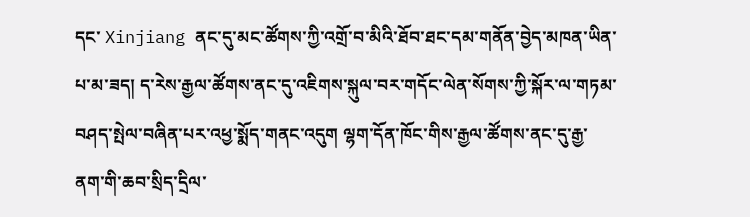དང་ Xinjiang ནང་དུ་མང་ཚོགས་ཀྱི་འགྲོ་བ་མིའི་ཐོབ་ཐང་དམ་གནོན་བྱེད་མཁན་ཡིན་པ་མ་ཟད། ད་རེས་རྒྱལ་ཚོགས་ནང་དུ་འཇིགས་སྐུལ་བར་གདོང་ལེན་སོགས་ཀྱི་སྐོར་ལ་གཏམ་བཤད་སྤེལ་བཞིན་པར་འཕྱ་སྨོད་གནང་འདུག ལྷག་དོན་ཁོང་གིས་རྒྱལ་ཚོགས་ནང་དུ་རྒྱ་ནག་གི་ཆབ་སྲིད་དྲིལ་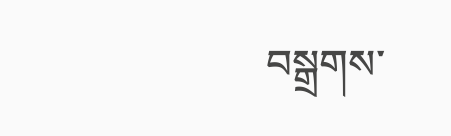བསྒྲགས་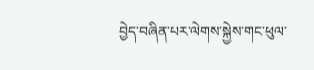བྱེད་བཞིན་པར་ལེགས་སྐྱེས་གང་ཕུལ་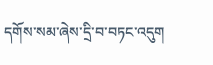དགོས་སམ་ཞེས་དྲི་བ་བཏང་འདུག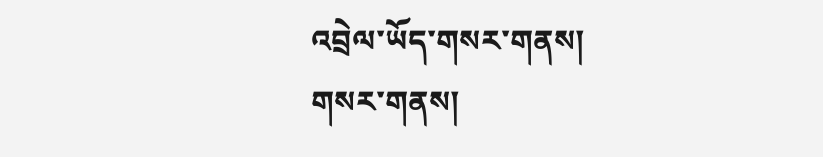འབྲེལ་ཡོད་གསར་གནས།
གསར་གནས།